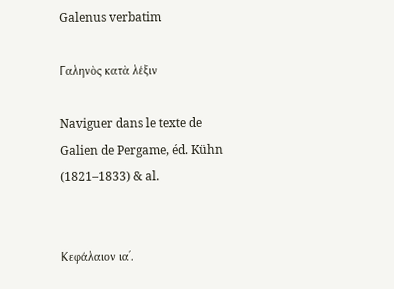Galenus verbatim

Γαληνὸς κατὰ λέξιν

Naviguer dans le texte de Galien de Pergame, éd. Kühn (1821–1833) & al.


Κεφάλαιον ιαʹ.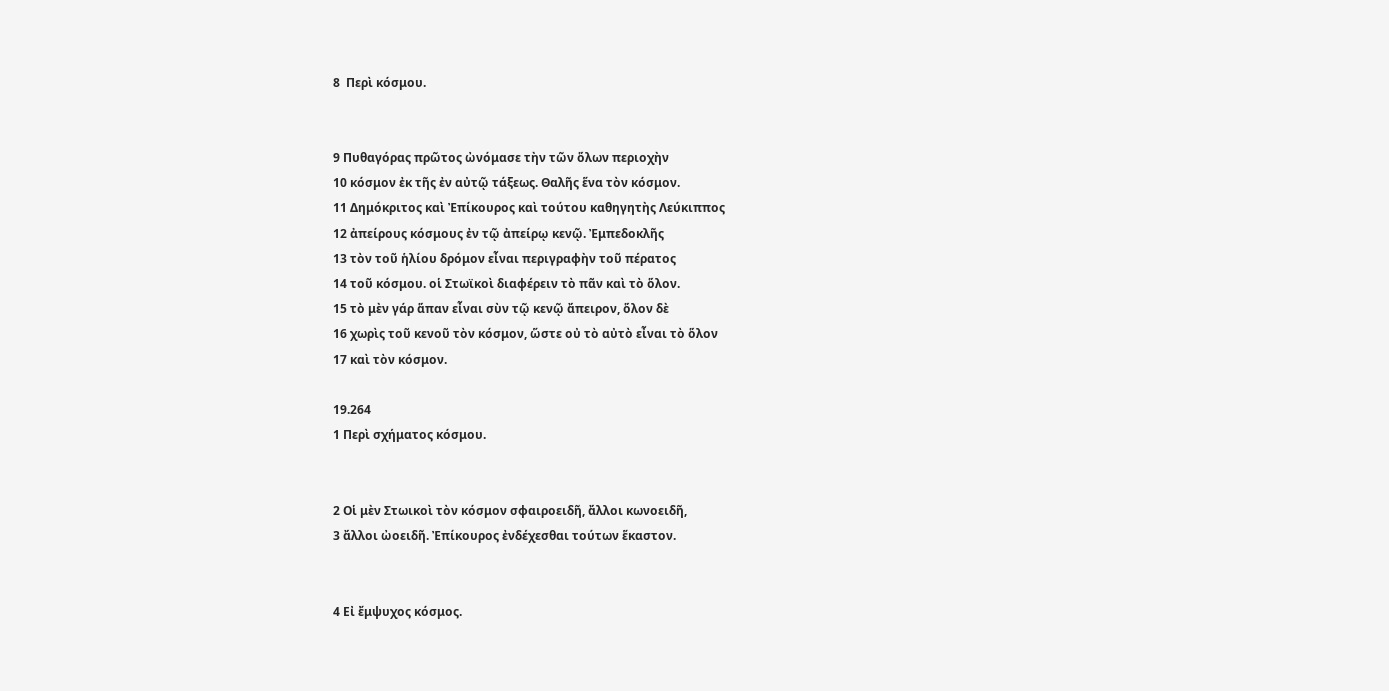8  Περὶ κόσμου.


9 Πυθαγόρας πρῶτος ὠνόμασε τὴν τῶν ὅλων περιοχὴν
10 κόσμον ἐκ τῆς ἐν αὐτῷ τάξεως. Θαλῆς ἕνα τὸν κόσμον.
11 Δημόκριτος καὶ Ἐπίκουρος καὶ τούτου καθηγητὴς Λεύκιππος
12 ἀπείρους κόσμους ἐν τῷ ἀπείρῳ κενῷ. Ἐμπεδοκλῆς
13 τὸν τοῦ ἡλίου δρόμον εἶναι περιγραφὴν τοῦ πέρατος
14 τοῦ κόσμου. οἱ Στωϊκοὶ διαφέρειν τὸ πᾶν καὶ τὸ ὅλον.
15 τὸ μὲν γάρ ἅπαν εἶναι σὺν τῷ κενῷ ἄπειρον, ὅλον δὲ
16 χωρὶς τοῦ κενοῦ τὸν κόσμον, ὥστε οὐ τὸ αὐτὸ εἶναι τὸ ὅλον
17 καὶ τὸν κόσμον.

19.264
1 Περὶ σχήματος κόσμου.


2 Οἱ μὲν Στωικοὶ τὸν κόσμον σφαιροειδῆ, ἄλλοι κωνοειδῆ,
3 ἄλλοι ὠοειδῆ. Ἐπίκουρος ἐνδέχεσθαι τούτων ἕκαστον.


4 Εἰ ἔμψυχος κόσμος.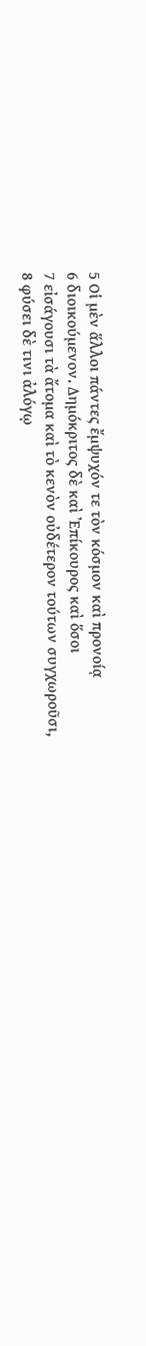5 Οἱ μὲν ἅλλοι πάντες ἔμψυχόν τε τὸν κόσμον καὶ προνοίᾳ
6 διοικούμενον. Δημόκριτος δὲ καὶ Ἐπίκουρος καὶ ὅσοι
7 εἰσάγουσι τὰ ἄτομα καὶ τὸ κενὸν οὐδέτερον τούτων συγχωροῦσι,
8 φύσει δὲ τινι ἀλόγῳ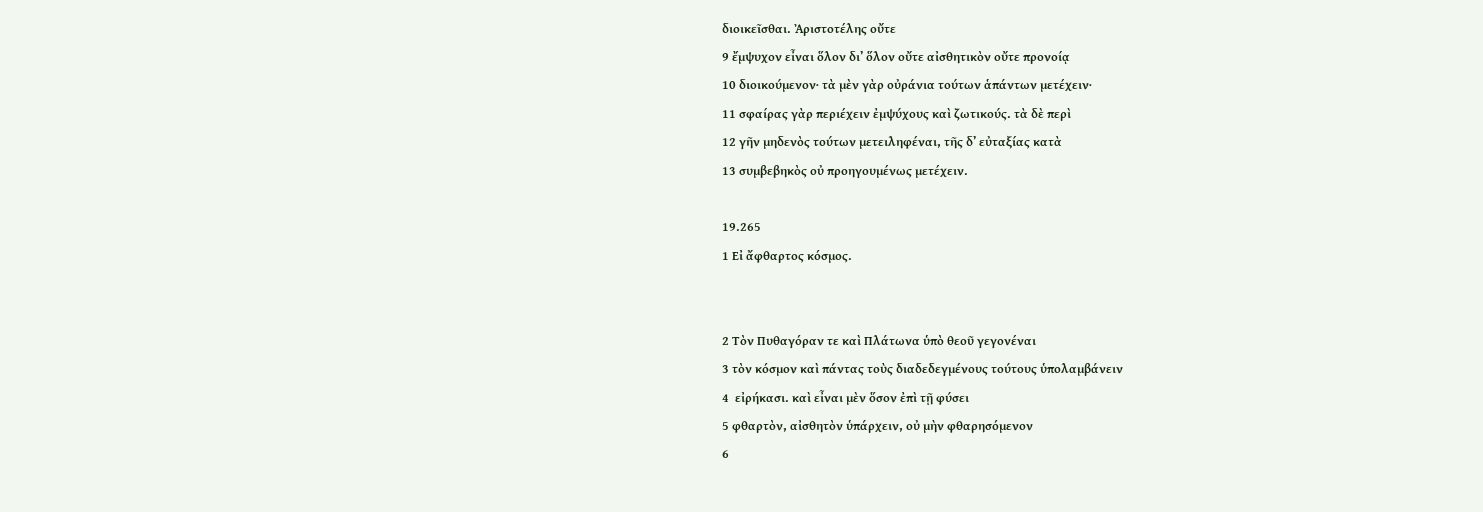διοικεῖσθαι. Ἀριστοτέλης οὔτε
9 ἔμψυχον εἶναι ὅλον δι’ ὅλον οὔτε αἰσθητικὸν οὔτε προνοίᾳ
10 διοικούμενον· τὰ μὲν γὰρ οὐράνια τούτων ἁπάντων μετέχειν·
11 σφαίρας γὰρ περιέχειν ἐμψύχους καὶ ζωτικούς. τὰ δὲ περὶ
12 γῆν μηδενὸς τούτων μετειληφέναι, τῆς δ’ εὐταξίας κατὰ
13 συμβεβηκὸς οὐ προηγουμένως μετέχειν.

19.265
1 Εἰ ἄφθαρτος κόσμος.


2 Τὸν Πυθαγόραν τε καὶ Πλάτωνα ὑπὸ θεοῦ γεγονέναι
3 τὸν κόσμον καὶ πάντας τοὺς διαδεδεγμένους τούτους ὑπολαμβάνειν
4  εἰρήκασι. καὶ εἶναι μὲν ὅσον ἐπὶ τῇ φύσει
5 φθαρτὸν, αἰσθητὸν ὑπάρχειν, οὐ μὴν φθαρησόμενον
6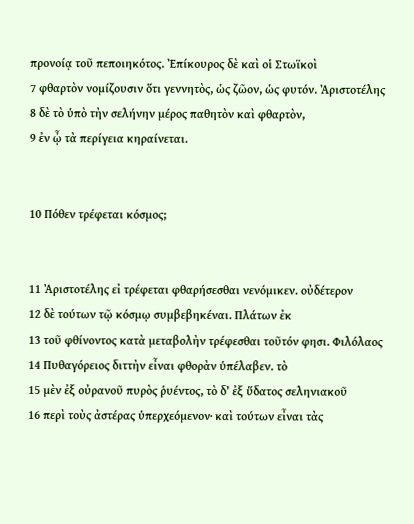προνοίᾳ τοῦ πεποιηκότος. Ἐπίκουρος δὲ καὶ οἱ Στωϊκοὶ
7 φθαρτὸν νομίζουσιν ὅτι γεννητὸς, ὡς ζῶον, ὡς φυτόν. Ἀριστοτέλης
8 δὲ τὸ ὑπὸ τὴν σελήνην μέρος παθητὸν καὶ φθαρτὸν,
9 ἐν ᾦ τὰ περίγεια κηραίνεται.


10 Πόθεν τρέφεται κόσμος;


11 Ἀριστοτέλης εἰ τρέφεται φθαρήσεσθαι νενόμικεν. οὐδέτερον
12 δὲ τούτων τῷ κόσμῳ συμβεβηκέναι. Πλάτων ἐκ
13 τοῦ φθίνοντος κατὰ μεταβολὴν τρέφεσθαι τοῦτόν φησι. Φιλόλαος
14 Πυθαγόρειος διττὴν εἶναι φθορὰν ὑπέλαβεν. τὸ
15 μὲν ἐξ οὐρανοῦ πυρὸς ῥυέντος, τὸ δ’ ἐξ ὕδατος σεληνιακοῦ
16 περὶ τοὺς ἀστέρας ὑπερχεόμενον· καὶ τούτων εἶναι τὰς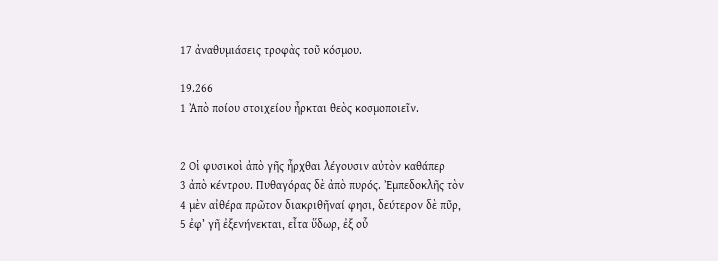17 ἀναθυμιάσεις τροφὰς τοῦ κόσμου.

19.266
1 Ἀπὸ ποίου στοιχείου ἦρκται θεὸς κοσμοποιεῖν.


2 Οἱ φυσικοὶ ἀπὸ γῆς ἦρχθαι λέγουσιν αὐτὸν καθάπερ
3 ἀπὸ κέντρου. Πυθαγόρας δὲ ἀπὸ πυρός. Ἐμπεδοκλῆς τὸν
4 μὲν αἰθέρα πρῶτον διακριθῆναί φησι, δεύτερον δὲ πῦρ,
5 ἐφ’ γῆ ἐξενήνεκται, εἶτα ὕδωρ, ἐξ οὗ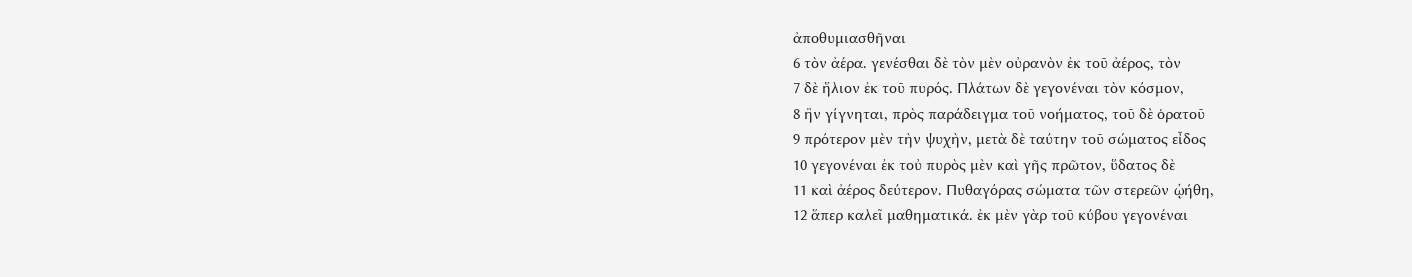ἀποθυμιασθῆναι
6 τὸν ἀέρα. γενέσθαι δὲ τὸν μὲν οὐρανὸν ἐκ τοῦ ἀέρος, τὸν
7 δὲ ἥλιον ἐκ τοῦ πυρός. Πλάτων δὲ γεγονέναι τὸν κόσμον,
8 ἢν γίγνηται, πρὸς παράδειγμα τοῦ νοήματος, τοῦ δὲ ὁρατοῦ
9 πρότερον μὲν τὴν ψυχὴν, μετὰ δὲ ταύτην τοῦ σώματος εἶδος
10 γεγονέναι ἐκ τοὐ πυρὸς μὲν καὶ γῆς πρῶτον, ὕδατος δὲ
11 καὶ ἀέρος δεύτερον. Πυθαγόρας σώματα τῶν στερεῶν ᾠήθη,
12 ἅπερ καλεῖ μαθηματικά. ἐκ μὲν γὰρ τοῦ κύβου γεγονέναι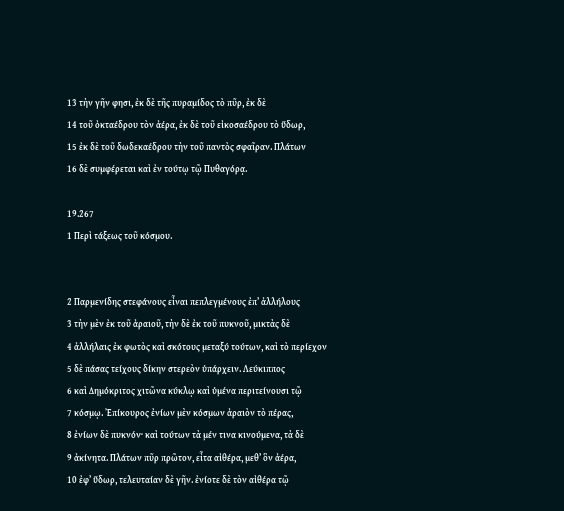13 τὴν γῆν φησι, ἐκ δὲ τῆς πυραμίδος τὸ πῦρ, ἐκ δὲ
14 τοῦ ὀκταέδρου τὸν ἀέρα, ἐκ δὲ τοῦ εἰκοσαέδρου τὸ ὕδωρ,
15 ἐκ δὲ τοῦ δωδεκαέδρου τὴν τοῦ παντὸς σφαῖραν. Πλάτων
16 δὲ συμφέρεται καὶ ἐν τούτῳ τῷ Πυθαγόρᾳ.

19.267
1 Περὶ τάξεως τοῦ κόσμου.


2 Παρμενίδης στεφάνους εἶναι πεπλεγμένους ἐπ’ ἀλλήλους
3 τὴν μὲν ἐκ τοῦ ἀραιοῦ, τὴν δὲ ἐκ τοῦ πυκνοῦ, μικτὰς δὲ
4 ἀλλήλαις ἐκ φωτὸς καὶ σκότους μεταξύ τούτων, καὶ τὸ περίεχον
5 δὲ πάσας τείχους δίκην στερεὸν ὑπάρχειν. Λεύκιππος
6 καὶ Δημόκριτος χιτῶνα κύκλῳ καὶ ὑμένα περιτείνουσι τῷ
7 κόσμῳ. Ἐπίκουρος ἐνίων μὲν κόσμων ἀραιὸν τὸ πέρας,
8 ἐνίων δὲ πυκνόν· καὶ τούτων τὰ μέν τινα κινούμενα, τὰ δὲ
9 ἀκίνητα. Πλάτων πῦρ πρῶτον, εἶτα αἰθέρα, μεθ’ ὃν ἀέρα,
10 ἐφ’ ὕδωρ, τελευταίαν δὲ γῆν. ἐνίοτε δὲ τὸν αἰθέρα τῷ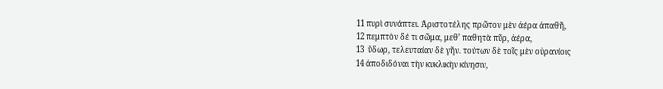11 πυρὶ συνάπτει. Ἀριστοτέλης πρῶτον μὲν ἀέρα ἀπαθῆ,
12 πεμπτὸν δέ τι σῶμα, μεθ’ παθητὰ πῦρ, ἀέρα,
13  ὕδωρ, τελευταίαν δὲ γῆν. τούτων δὲ τοῖς μὲν οὐρανίοις
14 ἀποδιδόναι τὴν κυκλικὴν κίνησιν,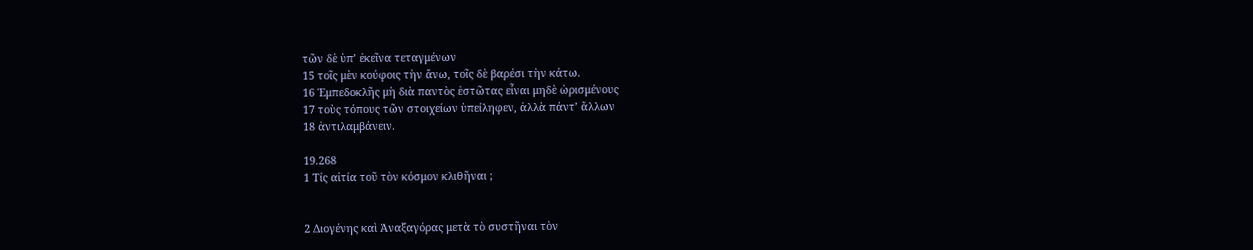τῶν δὲ ὑπ’ ἐκεῖνα τεταγμένων
15 τοῖς μὲν κούφοις τὴν ἄνω, τοῖς δὲ βαρέσι τὴν κάτω.
16 Ἐμπεδοκλῆς μὴ διὰ παντὸς ἑστῶτας εἶναι μηδὲ ὡρισμένους
17 τοὺς τόπους τῶν στοιχείων ὑπείληφεν, ἀλλὰ πάντ’ ἄλλων
18 ἀντιλαμβάνειν.

19.268
1 Τίς αἰτία τοῦ τὸν κόσμον κλιθῆναι ;


2 Διογένης καὶ Ἀναξαγόρας μετὰ τὸ συστῆναι τὸν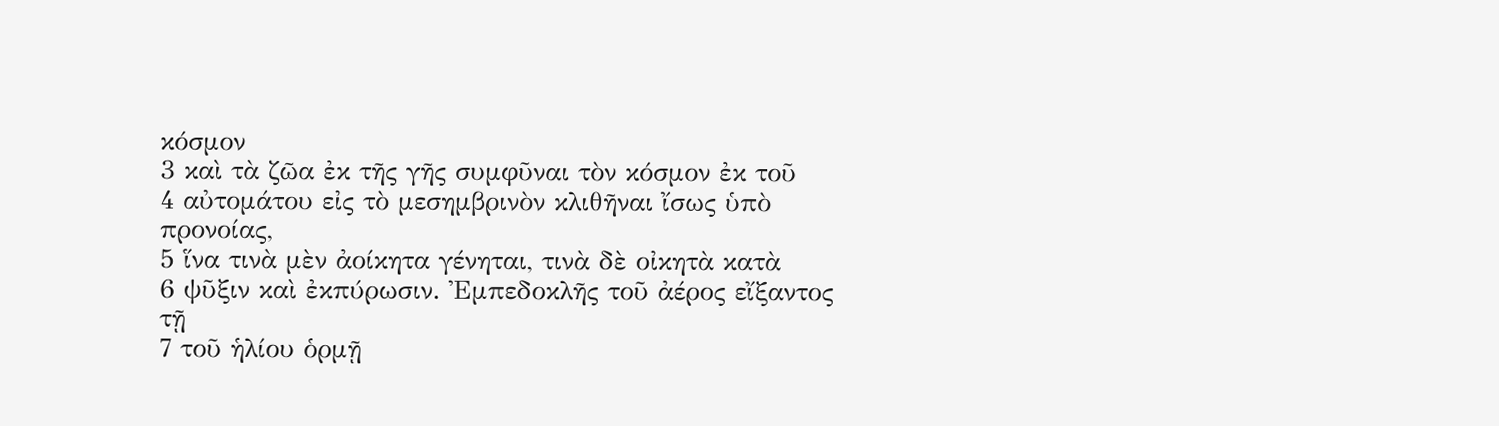κόσμον
3 καὶ τὰ ζῶα ἐκ τῆς γῆς συμφῦναι τὸν κόσμον ἐκ τοῦ
4 αὐτομάτου εἰς τὸ μεσημβρινὸν κλιθῆναι ἴσως ὑπὸ προνοίας,
5 ἵνα τινὰ μὲν ἀοίκητα γένηται, τινὰ δὲ οἰκητὰ κατὰ
6 ψῦξιν καὶ ἐκπύρωσιν. Ἐμπεδοκλῆς τοῦ ἀέρος εἴξαντος τῇ
7 τοῦ ἡλίου ὁρμῇ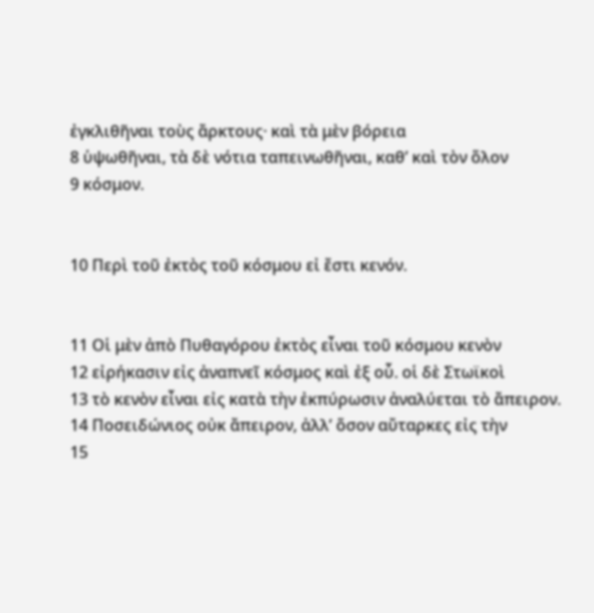ἐγκλιθῆναι τοὺς ἄρκτους· καὶ τὰ μὲν βόρεια
8 ὑψωθῆναι, τὰ δὲ νότια ταπεινωθῆναι, καθ’ καὶ τὸν ὅλον
9 κόσμον.


10 Περὶ τοῦ ἐκτὸς τοῦ κόσμου εἰ ἔστι κενόν.


11 Οἱ μὲν ἀπὸ Πυθαγόρου ἐκτὸς εἶναι τοῦ κόσμου κενὸν
12 εἰρήκασιν εἰς ἀναπνεῖ κόσμος καὶ ἐξ οὗ. οἱ δὲ Στωϊκοὶ
13 τὸ κενὸν εἶναι εἰς κατὰ τὴν ἐκπύρωσιν ἀναλύεται τὸ ἄπειρον.
14 Ποσειδώνιος οὐκ ἄπειρον, ἀλλ’ ὅσον αὔταρκες εἰς τὴν
15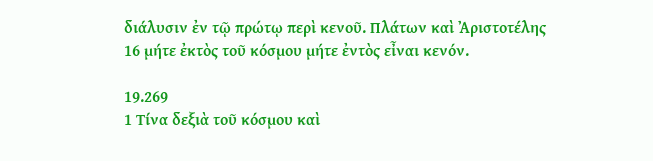διάλυσιν ἐν τῷ πρώτῳ περὶ κενοῦ. Πλάτων καὶ Ἀριστοτέλης
16 μήτε ἐκτὸς τοῦ κόσμου μήτε ἐντὸς εἶναι κενόν.

19.269
1 Τίνα δεξιὰ τοῦ κόσμου καὶ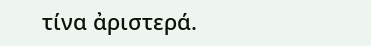τίνα ἀριστερά.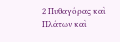2 Πυθαγόρας καὶ Πλάτων καὶ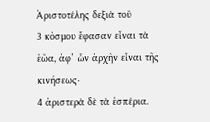Ἀριστοτέλης δεξιὰ τοῦ
3 κόσμου ἔφασαν εἶναι τὰ ἑῶα, ἀφ’ ὧν ἀρχὴν εἶναι τῆς κινήσεως·
4 ἀριστερὰ δὲ τὰ ἑσπέρια.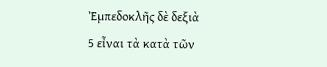Ἐμπεδοκλῆς δὲ δεξιὰ
5 εἶναι τὰ κατὰ τῶν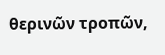θερινῶν τροπῶν,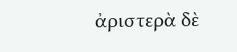ἀριστερὰ δὲ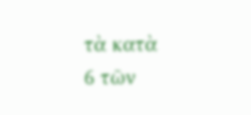τὰ κατὰ
6 τῶν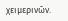χειμερινῶν.